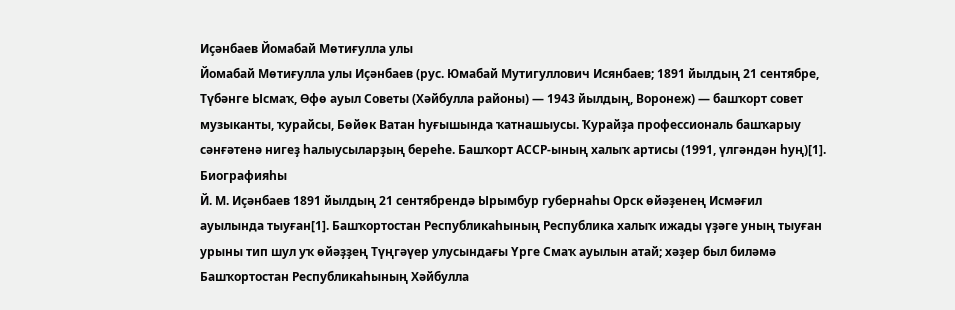Иҫәнбаев Йомабай Мөтиғулла улы
Йомабай Мөтиғулла улы Иҫәнбаев (рус. Юмабай Мутигуллович Исянбаев; 1891 йылдың 21 сентябре, Түбәнге Ысмаҡ, Өфө ауыл Советы (Хәйбулла районы) — 1943 йылдың, Воронеж) — башҡорт совет музыканты, ҡурайсы, Бөйөк Ватан һуғышында ҡатнашыусы. Ҡурайҙа профессиональ башҡарыу сәнғәтенә нигеҙ һалыусыларҙың береһе. Башҡорт АССР-ының халыҡ артисы (1991, үлгәндән һуң)[1].
Биографияһы
Й. М. Иҫәнбаев 1891 йылдың 21 сентябрендә Ырымбур губернаһы Орск өйәҙенең Исмәғил ауылында тыуған[1]. Башҡортостан Республикаһының Республика халыҡ ижады үҙәге уның тыуған урыны тип шул уҡ өйәҙҙең Түңгәүер улусындағы Үрге Смаҡ ауылын атай; хәҙер был биләмә Башҡортостан Республикаһының Хәйбулла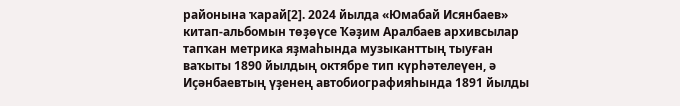районына ҡарай[2]. 2024 йылда «Юмабай Исянбаев» китап-альбомын төҙөүсе Ҡәҙим Аралбаев архивсылар тапҡан метрика яҙмаһында музыканттың тыуған ваҡыты 1890 йылдың октябре тип күрһәтелеүен, ә Иҫәнбаевтың үҙенең автобиографияһында 1891 йылды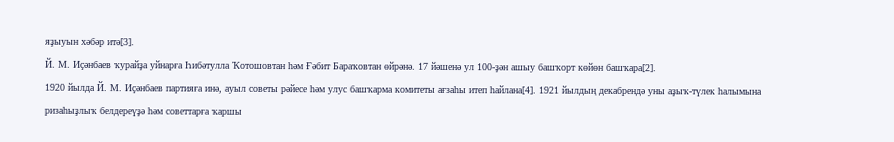яҙыуын хәбәр итә[3].
Й. М. Иҫәнбаев ҡурайҙа уйнарға Һибәтулла Ҡотошовтан һәм Ғәбит Бараҡовтан өйрәнә. 17 йәшенә ул 100-ҙән ашыу башҡорт көйөн башҡара[2].
1920 йылда Й. М. Иҫәнбаев партияға инә, ауыл советы рәйесе һәм улус башҡарма комитеты ағзаһы итеп һайлана[4]. 1921 йылдың декабрендә уны аҙыҡ-түлек һалымына ризаһыҙлыҡ белдереүҙә һәм советтарға ҡаршы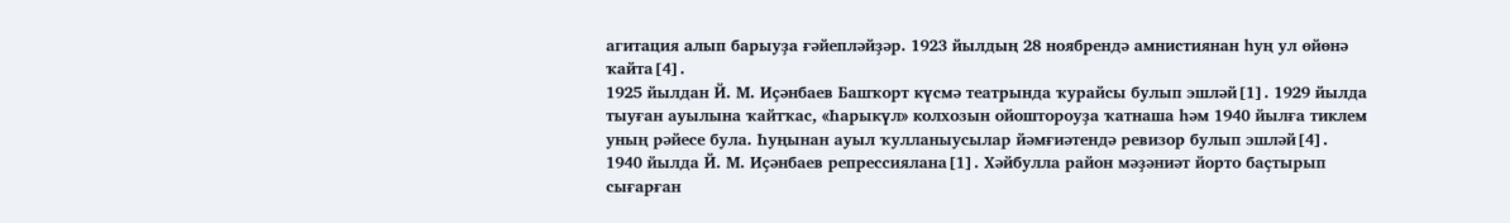агитация алып барыуҙа ғәйепләйҙәр. 1923 йылдың 28 ноябрендә амнистиянан һуң ул өйөнә ҡайта[4].
1925 йылдан Й. М. Иҫәнбаев Башҡорт күсмә театрында ҡурайсы булып эшләй[1]. 1929 йылда тыуған ауылына ҡайтҡас, «Һарыкүл» колхозын ойоштороуҙа ҡатнаша һәм 1940 йылға тиклем уның рәйесе була. Һуңынан ауыл ҡулланыусылар йәмғиәтендә ревизор булып эшләй[4].
1940 йылда Й. М. Иҫәнбаев репрессиялана[1]. Хәйбулла район мәҙәниәт йорто баҫтырып сығарған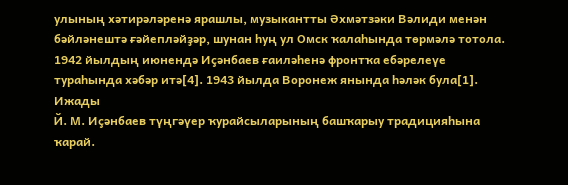улының хәтирәләренә ярашлы, музыкантты Әхмәтзәки Вәлиди менән бәйләнештә ғәйепләйҙәр, шунан һуң ул Омск ҡалаһында төрмәлә тотола. 1942 йылдың июнендә Иҫәнбаев ғаиләһенә фронтҡа ебәрелеүе тураһында хәбәр итә[4]. 1943 йылда Воронеж янында һәләк була[1].
Ижады
Й. М. Иҫәнбаев түңгәүер ҡурайсыларының башҡарыу традицияһына ҡарай.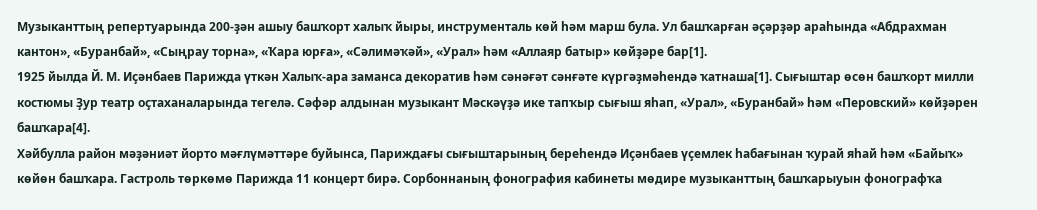Музыканттың репертуарында 200-ҙән ашыу башҡорт халыҡ йыры, инструменталь көй һәм марш була. Ул башҡарған әҫәрҙәр араһында «Абдрахман кантон», «Буранбай», «Сыңрау торна», «Ҡара юрға», «Сәлимәҡәй», «Урал» һәм «Аллаяр батыр» көйҙәре бар[1].
1925 йылда Й. М. Иҫәнбаев Парижда үткән Халыҡ-ара заманса декоратив һәм сәнәғәт сәнғәте күргәҙмәһендә ҡатнаша[1]. Сығыштар өсөн башҡорт милли костюмы Ҙур театр оҫтаханаларында тегелә. Сәфәр алдынан музыкант Мәскәүҙә ике тапҡыр сығыш яһап, «Урал», «Буранбай» һәм «Перовский» көйҙәрен башҡара[4].
Хәйбулла район мәҙәниәт йорто мәғлүмәттәре буйынса, Париждағы сығыштарының береһендә Иҫәнбаев үҫемлек һабағынан ҡурай яһай һәм «Байыҡ» көйөн башҡара. Гастроль төркөмө Парижда 11 концерт бирә. Сорбоннаның фонография кабинеты мөдире музыканттың башҡарыуын фонографҡа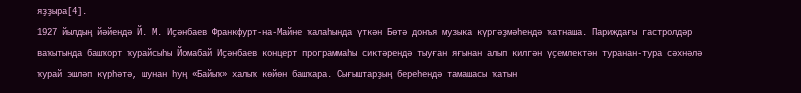яҙҙыра[4].
1927 йылдың йәйендә Й. М. Иҫәнбаев Франкфурт-на-Майне ҡалаһында үткән Бөтә донъя музыка күргәҙмәһендә ҡатнаша. Париждағы гастролдәр ваҡытында башҡорт ҡурайсыһы Йомабай Иҫәнбаев концерт программаһы сиктәрендә тыуған яғынан алып килгән үҫемлектән туранан-тура сәхнәлә ҡурай эшләп күрһәтә, шунан һуң «Байыҡ» халыҡ көйөн башҡара. Сығыштарҙың береһендә тамашасы ҡатын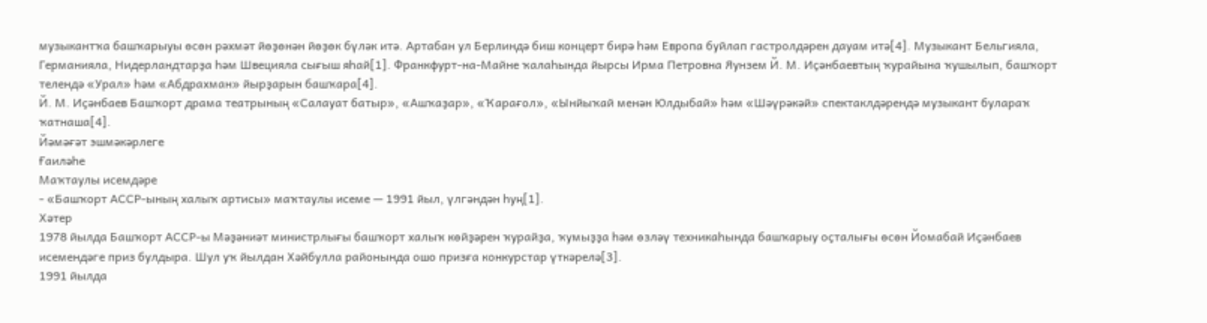музыкантҡа башҡарыуы өсөн рәхмәт йөҙөнән йөҙөк бүләк итә. Артабан ул Берлиндә биш концерт бирә һәм Европа буйлап гастролдәрен дауам итә[4]. Музыкант Бельгияла, Германияла, Нидерландтарҙа һәм Швецияла сығыш яһай[1]. Франкфурт-на-Майне ҡалаһында йырсы Ирма Петровна Яунзем Й. М. Иҫәнбаевтың ҡурайына ҡушылып, башҡорт телендә «Урал» һәм «Абдрахман» йырҙарын башҡара[4].
Й. М. Иҫәнбаев Башҡорт драма театрының «Салауат батыр», «Ашҡаҙар», «Ҡарағол», «Ынйыҡай менән Юлдыбай» һәм «Шәүрәкәй» спектаклдәрендә музыкант булараҡ ҡатнаша[4].
Йәмәғәт эшмәкәрлеге
Ғаиләһе
Маҡтаулы исемдәре
- «Башҡорт АССР-ының халыҡ артисы» маҡтаулы исеме — 1991 йыл, үлгәндән һуң[1].
Хәтер
1978 йылда Башҡорт АССР-ы Мәҙәниәт министрлығы башҡорт халыҡ көйҙәрен ҡурайҙа, ҡумыҙҙа һәм өзләү техникаһында башҡарыу оҫталығы өсөн Йомабай Иҫәнбаев исемендәге приз булдыра. Шул уҡ йылдан Хәйбулла районында ошо призға конкурстар үткәрелә[3].
1991 йылда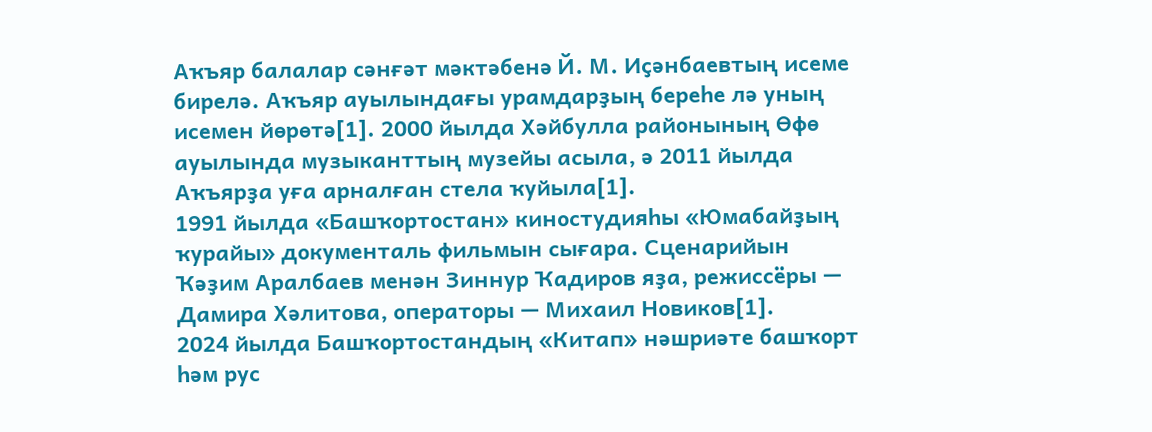Аҡъяр балалар сәнғәт мәктәбенә Й. М. Иҫәнбаевтың исеме бирелә. Аҡъяр ауылындағы урамдарҙың береһе лә уның исемен йөрөтә[1]. 2000 йылда Хәйбулла районының Өфө ауылында музыканттың музейы асыла, ә 2011 йылда Аҡъярҙа уға арналған стела ҡуйыла[1].
1991 йылда «Башҡортостан» киностудияһы «Юмабайҙың ҡурайы» документаль фильмын сығара. Сценарийын Ҡәҙим Аралбаев менән Зиннур Ҡадиров яҙа, режиссёры — Дамира Хәлитова, операторы — Михаил Новиков[1].
2024 йылда Башҡортостандың «Китап» нәшриәте башҡорт һәм рус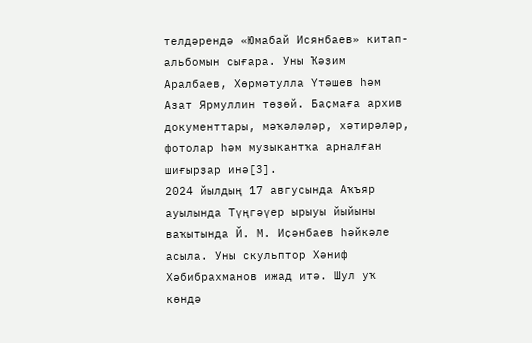телдәрендә «Юмабай Исянбаев» китап-альбомын сығара. Уны Ҡәҙим Аралбаев, Хөрмәтулла Үтәшев һәм Азат Ярмуллин төҙөй. Баҫмаға архив документтары, мәҡәләләр, хәтирәләр, фотолар һәм музыкантҡа арналған шиғырҙар инә[3].
2024 йылдың 17 авгусында Аҡъяр ауылында Түңгәүер ырыуы йыйыны ваҡытында Й. М. Иҫәнбаев һәйкәле асыла. Уны скульптор Хәниф Хәбибрахманов ижад итә. Шул уҡ көндә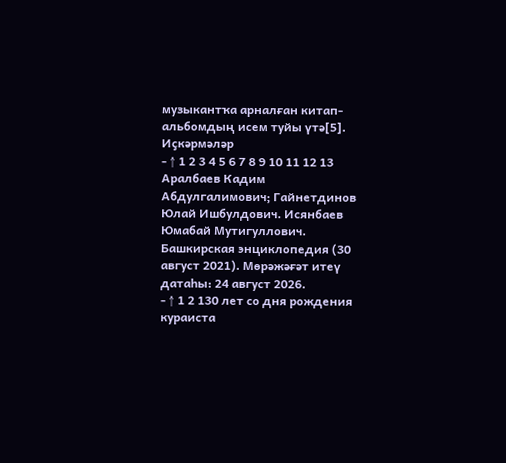музыкантҡа арналған китап-альбомдың исем туйы үтә[5].
Иҫкәрмәләр
- ↑ 1 2 3 4 5 6 7 8 9 10 11 12 13 Аралбаев Кадим Абдулгалимович; Гайнетдинов Юлай Ишбулдович. Исянбаев Юмабай Мутигуллович. Башкирская энциклопедия (30 август 2021). Мөрәжәғәт итеү датаһы: 24 август 2026.
- ↑ 1 2 130 лет со дня рождения кураиста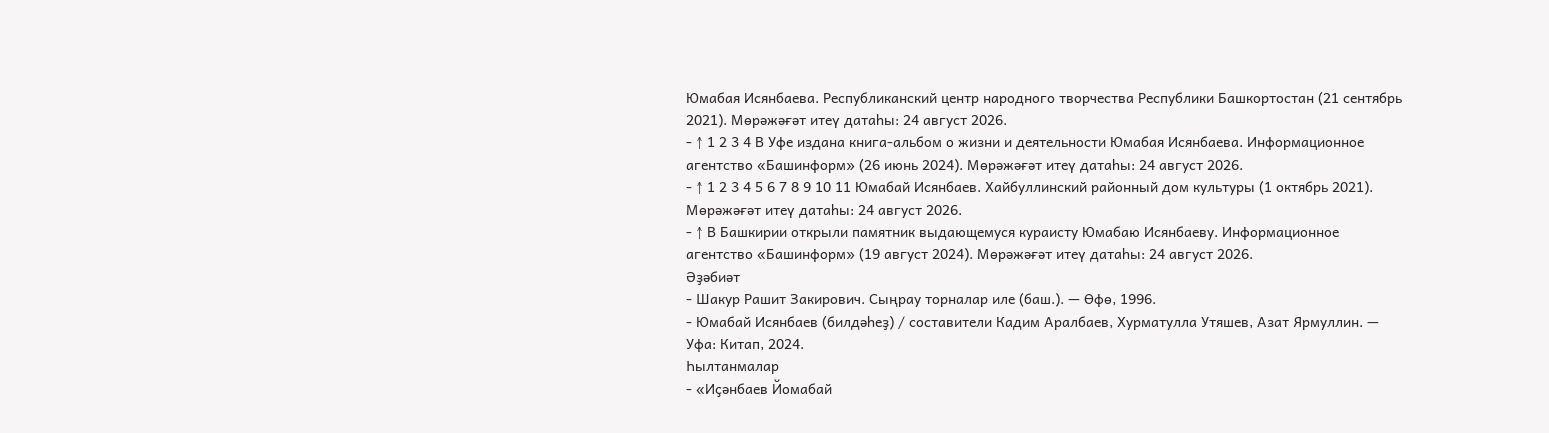Юмабая Исянбаева. Республиканский центр народного творчества Республики Башкортостан (21 сентябрь 2021). Мөрәжәғәт итеү датаһы: 24 август 2026.
- ↑ 1 2 3 4 В Уфе издана книга-альбом о жизни и деятельности Юмабая Исянбаева. Информационное агентство «Башинформ» (26 июнь 2024). Мөрәжәғәт итеү датаһы: 24 август 2026.
- ↑ 1 2 3 4 5 6 7 8 9 10 11 Юмабай Исянбаев. Хайбуллинский районный дом культуры (1 октябрь 2021). Мөрәжәғәт итеү датаһы: 24 август 2026.
- ↑ В Башкирии открыли памятник выдающемуся кураисту Юмабаю Исянбаеву. Информационное агентство «Башинформ» (19 август 2024). Мөрәжәғәт итеү датаһы: 24 август 2026.
Әҙәбиәт
- Шакур Рашит Закирович. Сыңрау торналар иле (баш.). — Өфө, 1996.
- Юмабай Исянбаев (билдәһеҙ) / составители Кадим Аралбаев, Хурматулла Утяшев, Азат Ярмуллин. — Уфа: Китап, 2024.
Һылтанмалар
- «Иҫәнбаев Йомабай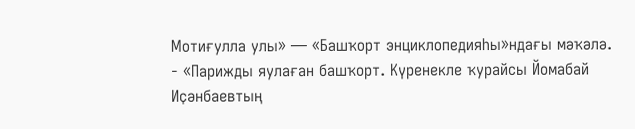Мотиғулла улы» — «Башҡорт энциклопедияһы»ндағы мәҡәлә.
- «Парижды яулаған башҡорт. Күренекле ҡурайсы Йомабай Иҫәнбаевтың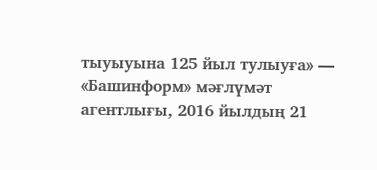тыуыуына 125 йыл тулыуға» — «Башинформ» мәғлүмәт агентлығы, 2016 йылдың 21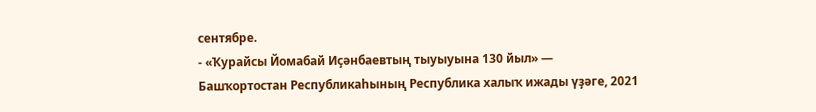сентябре.
- «Ҡурайсы Йомабай Иҫәнбаевтың тыуыуына 130 йыл» — Башҡортостан Республикаһының Республика халыҡ ижады үҙәге, 2021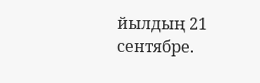йылдың 21 сентябре.